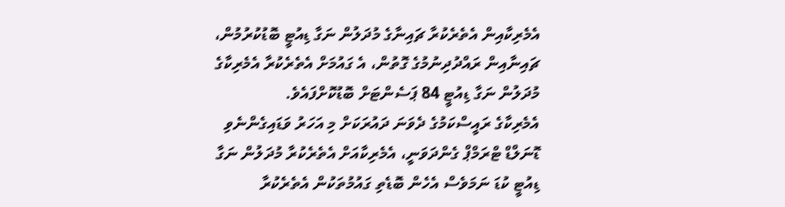އެމެރިކާއިން އެތެރެކުރާ ޗައިނާގެ މުދަލުން ނަގާ ޑިއުޓީ ބޮޑުކުރުމުން، ޗައިނާއިން ރައްދުދިނުމުގެ ގޮތުން، އެ ގައުމަށް އެތެރެކުރާ އެމެރިކާގެ މުދަލުން ނަގާ ޑިއުޓީ 84 ޕަސެންޓަށް ބޮޑުކޮށްފައެވެ.
އެމެރިކާގެ ރައީސްކަމުގެ ދެވަނަ ދައުރަކަށް މި އަހަރު ވަޑައިގެންނެވި ޑޮނަލްޑް ޓްރަމްޕް ގެންދަވަނީ، އެމެރިކާއަށް އެތެރެކުރާ މުދަލުން ނަގާ ޑިއުޓީ ކުޑަ ނަމަވެސް އެހެން ބޮޑެތި ގައުމުތަކުން އެތެރެކުރާ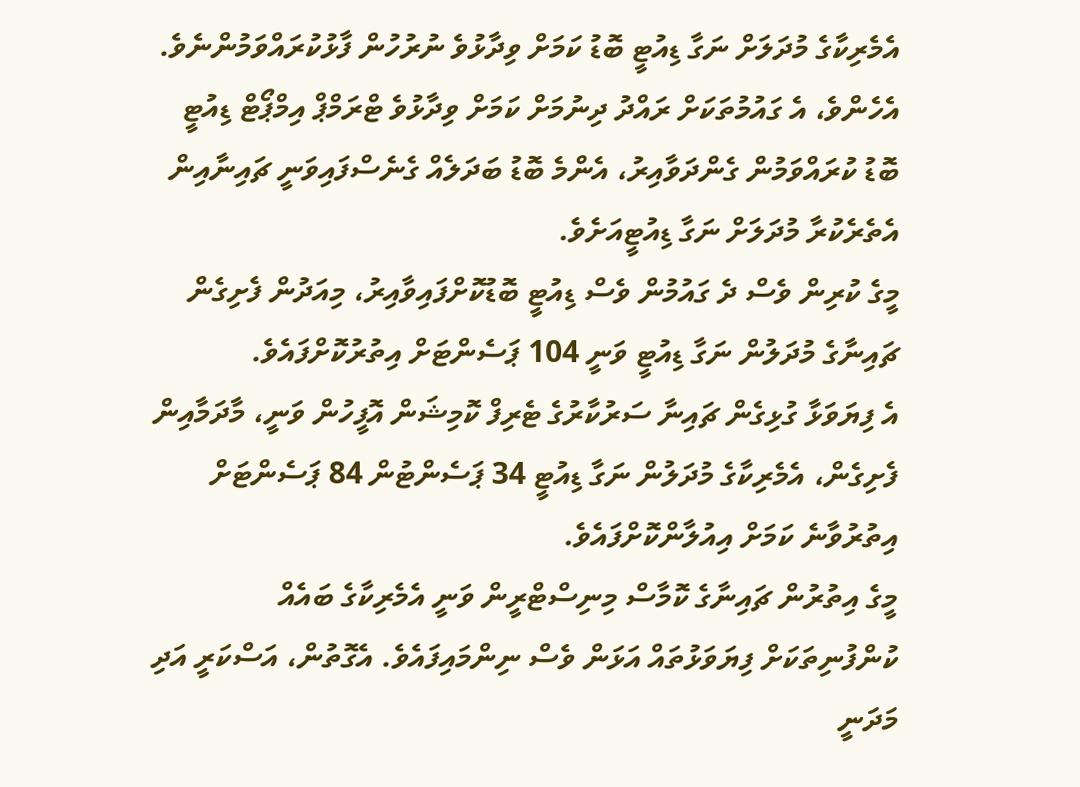އެމެރިކާގެ މުދަލަށް ނަގާ ޑިއުޓީ ބޮޑު ކަމަށް ވިދާޅުވެ ނުރުހުން ފާޅުކުރައްވަމުންނެވެ. އެހެންވެ، އެ ގައުމުތަކަށް ރައްދު ދިނުމަށް ކަމަށް ވިދާޅުވެ ޓްރަމްޕް އިމްޕޯޓް ޑިއުޓީ ބޮޑު ކުރައްވަމުން ގެންދަވާއިރު، އެންމެ ބޮޑު ބަދަލެއް ގެނެސްފައިވަނީ ޗައިނާއިން އެތެރެކުރާ މުދަލަށް ނަގާ ޑިއުޓީއަށެވެ.
މީގެ ކުރިން ވެސް ދެ ގައުމުން ވެސް ޑިއުޓީ ބޮޑުކޮށްފައިވާއިރު، މިއަދުން ފެށިގެން ޗައިނާގެ މުދަލުން ނަގާ ޑިއުޓީ ވަނީ 104 ޕަސެންޓަށް އިތުރުކޮށްފައެވެ.
އެ ފިޔަވަޅާ ގުޅިގެން ޗައިނާ ސަރުކާރުގެ ޓެރިފް ކޮމިޝަން އޮފީހުން ވަނީ، މާދަމާއިން ފެށިގެން، އެމެރިކާގެ މުދަލުން ނަގާ ޑިއުޓީ 34 ޕަސެންޓުން 84 ޕަސެންޓަށް އިތުރުވާނެ ކަމަށް އިއުލާންކޮށްފައެވެ.
މީގެ އިތުރުން ޗައިނާގެ ކޮމާސް މިނިސްޓްރީން ވަނީ އެމެރިކާގެ ބައެއް ކުންފުނިތަކަށް ފިޔަވަޅުތައް އަޅަން ވެސް ނިންމައިފައެވެ. އެގޮތުން، އަސްކަރީ އަދި މަދަނީ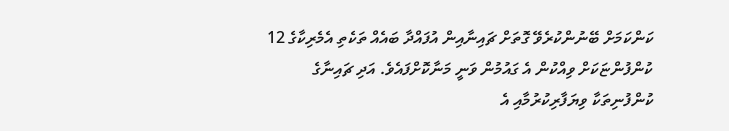ކަންކަމަށް ބޭނުންކުރެވޭ ގޮތަށް ޗައިނާއިން އުފައްދާ ބައެއް ތަކެތި އެމެރިކާގެ 12 ކުންފުންޏަކަށް ވިއްކުން އެ ގައުމުން ވަނީ މަނާކޮށްފައެވެ. އަދި ޗައިނާގެ ކުންފުނިތަކާ ވިޔަފާރިކުރުމާއި އެ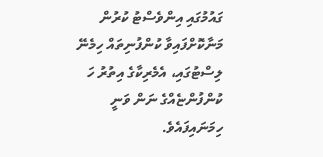ގައުމުގައި އިންވެސްޓު ކުރުން މަނާކޮށްފައިވާ ކުންފުނިތައް ހިމެނޭ ލިސްޓުގައި، އެމެރިކާގެ އިތުރު ހަ ކުންފުންޏެއްގެ ނަން ވަނީ ހިމަނައިފައެވެ.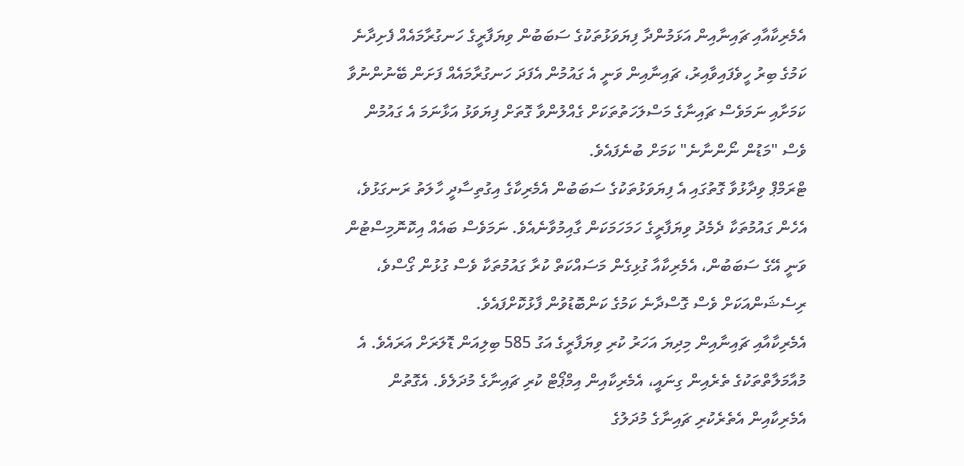އެމެރިކާއާއި ޗައިނާއިން އަޅަމުންދާ ފިޔަވަޅުތަކުގެ ސަބަބުން ވިޔަފާރީގެ ހަނގުރާމައެއް ފެށިދާނެ ކަމުގެ ބިރު ހީވެފައިވާއިރު، ޗައިނާއިން ވަނީ އެ ގައުމުން އެފަދަ ހަނގުރާމައެއް ފަށަން ބޭނުންނުވާ ކަމަށާއި ނަމަވެސް ޗައިނާގެ މަސްލަހަތުތަކަށް ގެއްލުންވާ ގޮތަށް ފިޔަވަޅު އަޅާނަމަ އެ ގައުމުން ވެސް "މަޑުން ނޯންނާނެ" ކަމަށް ބުނެފައެވެ.
ޓްރަމްޕް ވިދާޅުވާ ގޮތުގައި އެ ފިޔަވަޅުތަކުގެ ސަބަބުން އެމެރިކާގެ އިގުތިސާދީ ހާލަތު ރަނގަޅުވެ، އެހެން ގައުމުތަކާ ދެމެދު ވިޔަފާރީގެ ހަމަހަމަކަން ގާއިމުވާނެއެވެ. ނަމަވެސް ބައެއް އިކޮނޮމިސްޓުން ވަނީ އޭގެ ސަބަބުން، އެމެރިކާއާ ގުޅިގެން މަސައްކަތް ކުރާ ގައުމުތަކާ ވެސް ގުޅުން ގޯސްވެ، ރިސެޝަންއަކަށް ވެސް ގޮސްދާނެ ކަމުގެ ކަންބޮޑުވުން ފާޅުކޮށްފައެވެ.
އެމެރިކާއާއި ޗައިނާއިން މިދިޔަ އަހަރު ކުރި ވިޔަފާރީގެ އަގު 585 ބިލިއަން ޑޮލަރަށް އަރައެވެ. އެ މުއާމަލާތްތަކުގެ ތެރެއިން ގިނައީ، އެމެރިކާއިން އިމްޕޯޓް ކުރި ޗައިނާގެ މުދަލެވެ. އެގޮތުން އެމެރިކާއިން އެތެރެކުރި ޗައިނާގެ މުދަލުގެ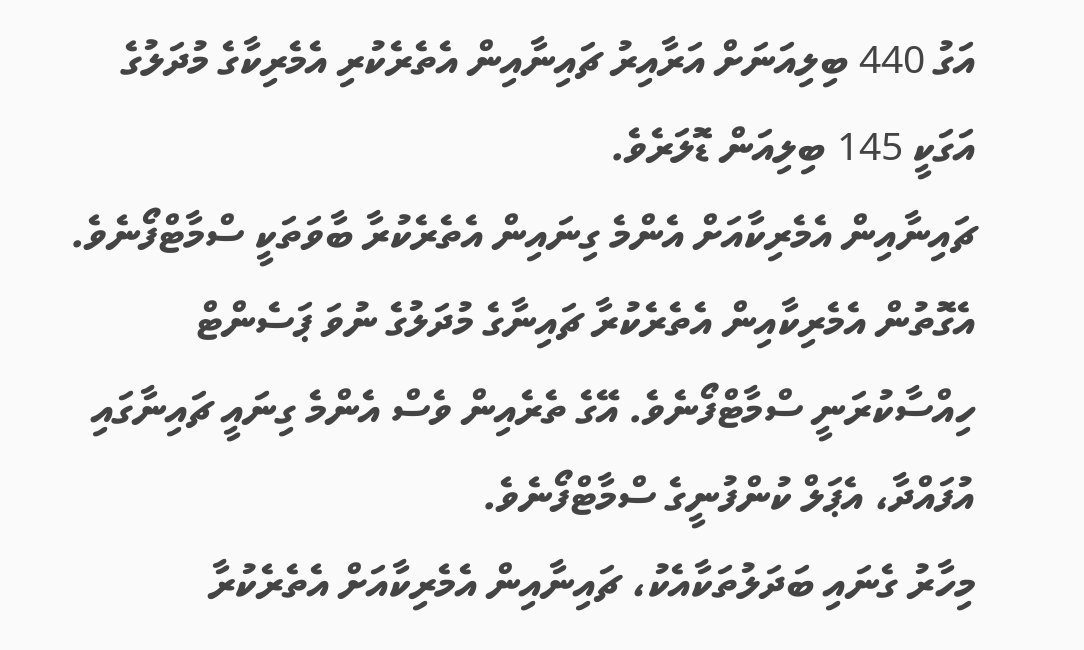އަގު 440 ބިލިއަނަށް އަރާއިރު ޗައިނާއިން އެތެރެކުރި އެމެރިކާގެ މުދަލުގެ އަގަކީ 145 ބިލިއަން ޑޮލަރެވެ.
ޗައިނާއިން އެމެރިކާއަށް އެންމެ ގިނައިން އެތެރެކުރާ ބާވަތަކީ ސްމާޓްފޯނެވެ. އެގޮތުން އެމެރިކާއިން އެތެރެކުރާ ޗައިނާގެ މުދަލުގެ ނުވަ ޕަސެންޓް ހިއްސާކުރަނީ ސްމާޓްފޯނެވެ. އޭގެ ތެރެއިން ވެސް އެންމެ ގިނައީ ޗައިނާގައި އުފައްދާ، އެޕަލް ކުންފުނީގެ ސްމާޓްފޯނެވެ.
މިހާރު ގެނައި ބަދަލުތަކާއެކު، ޗައިނާއިން އެމެރިކާއަށް އެތެރެކުރާ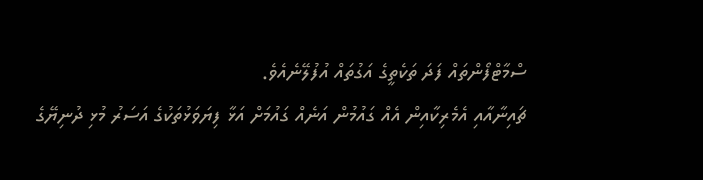ސްމާޓްފޯންތައް ފަދަ ތަކެތީގެ އަގުތައް އުފުލޭނެއެވެ.
ޗައިނާއާއި އެމެރިކާއިން އެއް ގައުމުން އަނެއް ގައުމަށް އަޅާ ފިޔަވަޅުތަކުގެ އަސަރު މުޅި ދުނިޔޭގެ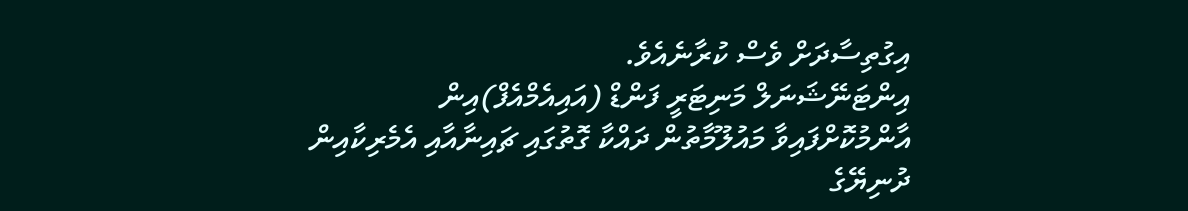އިގުތިސާދަށް ވެސް ކުރާނެއެވެ.
އިންޓަނޭޝަނަލް މަނިޓަރީ ފަންޑް (އައިއެމްއެފް)އިން އާންމުކޮށްފައިވާ މައުލޫމާތުން ދައްކާ ގޮތުގައި ޗައިނާއާއި އެމެރިކާއިން ދުނިޔޭގެ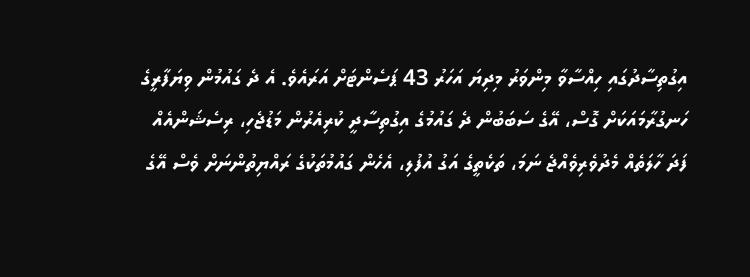އިގުތިސާދުގައި ހިއްސާވާ މިންވަރު މިދިޔަ އަހަރު 43 ޕަސެންޓަށް އަރައެވެ. އެ ދެ ގައުމުން ވިޔަފާރީގެ ހަނގުރާމައަކަށް ގޮސް، އޭގެ ސަބަބުން ދެ ގައުމުގެ އިގުތިސާދީ ކުރިއެރުން މަޑުޖެހި، ރިސެޝަންއެއް ފަދަ ހާލަތެއް މެދުވެރިވެއްޖެ ނަމަ، ތަކެތީގެ އަގު އުފުލި، އެހެން ގައުމުތަކުގެ ރައްޔިތުންނަށް ވެސް އޭގެ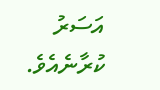އަސަރު ކުރާނެއެވެ.